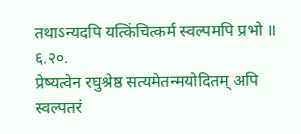तथाऽन्यदपि यत्किंचित्कर्म स्वल्पमपि प्रभो ॥ ६.२०.
प्रेष्यत्वेन रघुश्रेष्ठ सत्यमेतन्मयोदितम् अपि स्वल्पतरं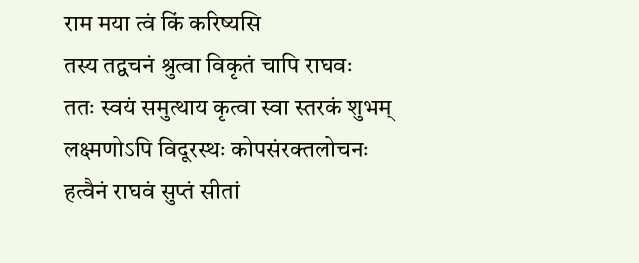राम मया त्वं किं करिष्यसि
तस्य तद्वचनं श्रुत्वा विकृतं चापि राघवः
ततः स्वयं समुत्थाय कृत्वा स्वा स्तरकं शुभम्
लक्ष्मणोऽपि विदूरस्थः कोपसंरक्तलोचनः
हत्वैनं राघवं सुप्तं सीतां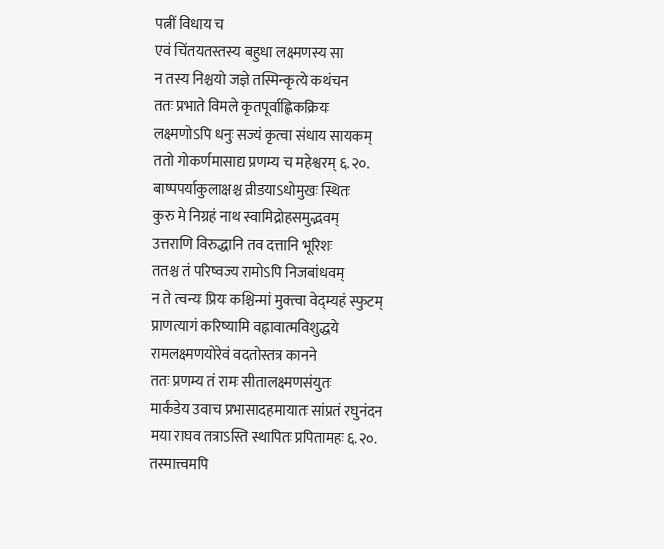पत्नीं विधाय च
एवं चिंतयतस्तस्य बहुधा लक्ष्मणस्य सा
न तस्य निश्चयो जज्ञे तस्मिन्कृत्ये कथंचन
ततः प्रभाते विमले कृतपूर्वाह्णिकक्रियः
लक्ष्मणोऽपि धनुः सज्यं कृत्वा संधाय सायकम्
ततो गोकर्णमासाद्य प्रणम्य च महेश्वरम् ६.२०.
बाष्पपर्याकुलाक्षश्च व्रीडयाऽधोमुखः स्थितः
कुरु मे निग्रहं नाथ स्वामिद्रोहसमुद्भवम्
उत्तराणि विरुद्धानि तव दत्तानि भूरिशः
ततश्च तं परिष्वज्य रामोऽपि निजबांधवम्
न ते त्वन्यः प्रियः कश्चिन्मां मुक्त्वा वेद्म्यहं स्फुटम्
प्राणत्यागं करिष्यामि वह्नावात्मविशुद्धये
रामलक्ष्मणयोरेवं वदतोस्तत्र कानने
ततः प्रणम्य तं रामः सीतालक्ष्मणसंयुतः
मार्कंडेय उवाच प्रभासादहमायातः सांप्रतं रघुनंदन
मया राघव तत्राऽस्ति स्थापितः प्रपितामहः ६.२०.
तस्मात्त्वमपि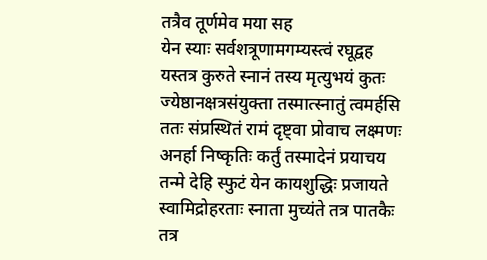तत्रैव तूर्णमेव मया सह
येन स्याः सर्वशत्रूणामगम्यस्त्वं रघूद्वह
यस्तत्र कुरुते स्नानं तस्य मृत्युभयं कुतः ज्येष्ठानक्षत्रसंयुक्ता तस्मात्स्नातुं त्वमर्हसि
ततः संप्रस्थितं रामं दृष्ट्वा प्रोवाच लक्ष्मणः
अनर्हा निष्कृतिः कर्तुं तस्मादेनं प्रयाचय
तन्मे देहि स्फुटं येन कायशुद्धिः प्रजायते
स्वामिद्रोहरताः स्नाता मुच्यंते तत्र पातकैः
तत्र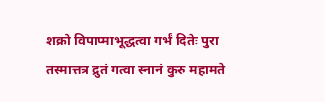शक्रो विपाप्माभूद्धत्वा गर्भं दितेः पुरा तस्मात्तत्र द्रुतं गत्वा स्नानं कुरु महामते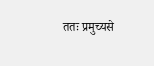ततः प्रमुच्यसे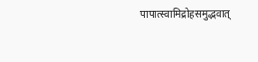पापात्स्वामिद्रोहसमुद्भवात्